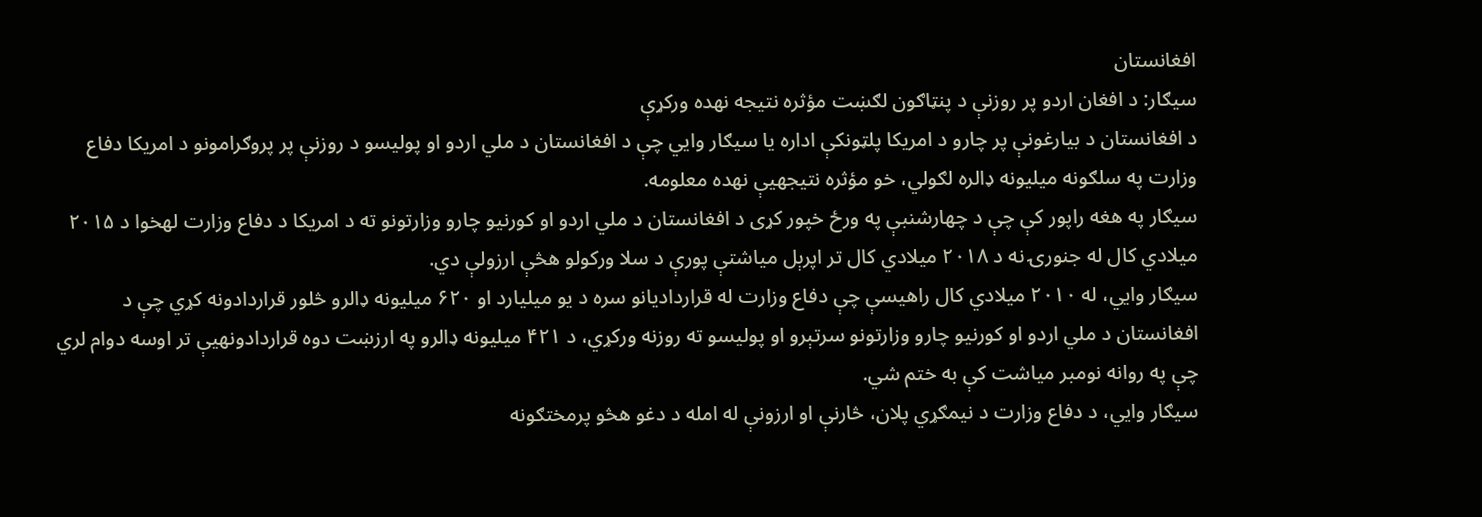افغانستان
سیګار: د افغان اردو پر روزنې د پنټاګون لګښت مؤثره نتیجه نهده ورکړې
د افغانستان د بیارغونې پر چارو د امریکا پلټونکې اداره یا سیګار وایي چې د افغانستان د ملي اردو او پولیسو د روزنې پر پروګرامونو د امریکا دفاع وزارت په سلګونه میلیونه ډالره لګولي، خو مؤثره نتیجهیې نهده معلومه.
سیګار په هغه راپور کې چې د چهارشنبې په ورځ خپور کړی د افغانستان د ملي اردو او کورنیو چارو وزارتونو ته د امریکا د دفاع وزارت لهخوا د ۲۰۱۵ میلادي کال له جنورۍ نه د ۲۰۱۸ میلادي کال تر اپرېل میاشتې پورې د سلا ورکولو هڅې ارزولې دي.
سیګار وایي، له ۲۰۱۰ میلادي کال راهیسې چې دفاع وزارت له قراردادیانو سره د یو میلیارد او ۶۲۰ میلیونه ډالرو څلور قراردادونه کړي چې د افغانستان د ملي اردو او کورنیو چارو وزارتونو سرتېرو او پولیسو ته روزنه ورکړي، د ۴۲۱ میلیونه ډالرو په ارزښت دوه قراردادونهیې تر اوسه دوام لري چې په روانه نومبر میاشت کې به ختم شي.
سیګار وایي، د دفاع وزارت د نیمګړي پلان، څارنې او ارزونې له امله د دغو هڅو پرمختګونه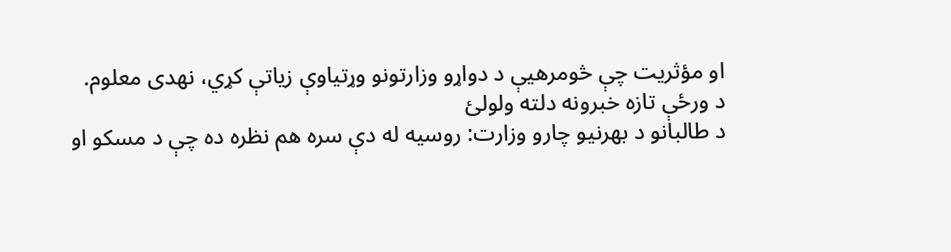او مؤثریت چې څومرهیې د دواړو وزارتونو وړتیاوې زیاتې کړي، نهدی معلوم.
د ورځې تازه خبرونه دلته ولولئ
د طالبانو د بهرنیو چارو وزارت: روسیه له دې سره هم نظره ده چې د مسکو او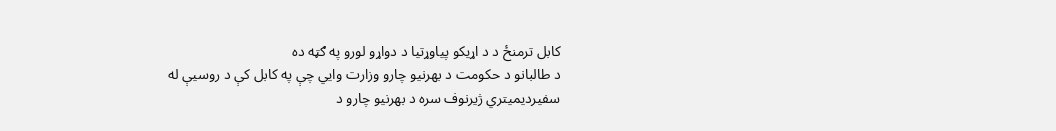کابل ترمنځ د د اړیکو پیاوړتیا د دواړو لورو په ګټه ده
د طالبانو د حکومت د بهرنیو چارو وزارت وایي چې په کابل کې د روسیې له سفیردیمیتري ژیرنوف سره د بهرنیو چارو د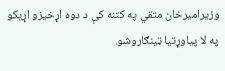وزیرامیرخان متقي په کتنه کې د دوه اړخیزو اړیکو په لا پیاوړتیا ټینګاروشو.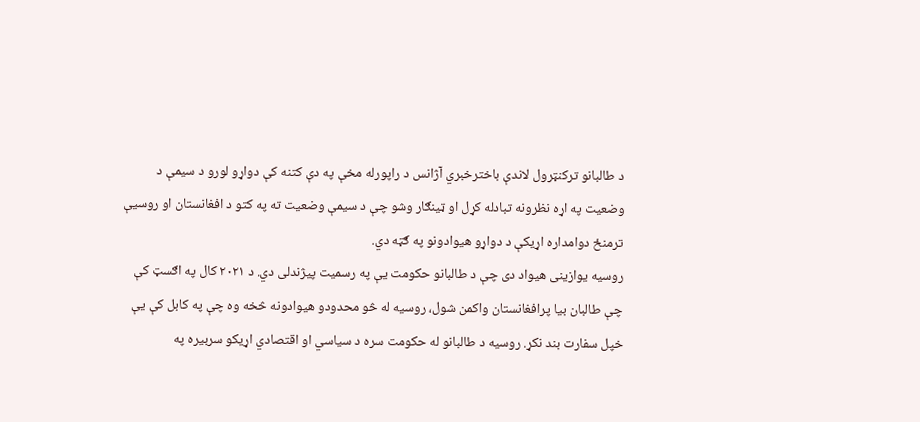د طالبانو ترکنټرول لاندې باخترخبري آژانس د راپورله مخې په دې کتنه کې دواړو لورو د سیمې د وضعیت په اړه نظرونه تبادله کړل او ټینګار وشو چې د سیمې وضعیت ته په کتو د افغانستان او روسیې ترمنځ دوامداره اړیکې د دواړو هیوادونو په ګټه دي.
روسیه یوازینی هیواد دی چې د طالبانو حکومت یې په رسمیت پیژندلی دي. د ۲۰۲۱ کال په اګسټ کې چې طالبان بیا پرافغانستان واکمن شول، روسیه له څو محدودو هیوادونه څخه وه چې په کابل کې یې خپل سفارت بند نکړ. روسیه د طالبانو له حکومت سره د سیاسي او اقتصادي اړیکو سربیره په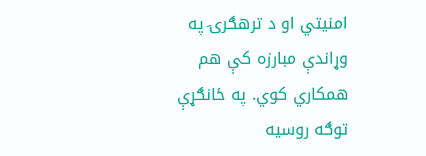امنیتي او د ترهګرۍ په وړاندې مبارزه کې هم همکاري کوي. په ځانګړې توګه روسیه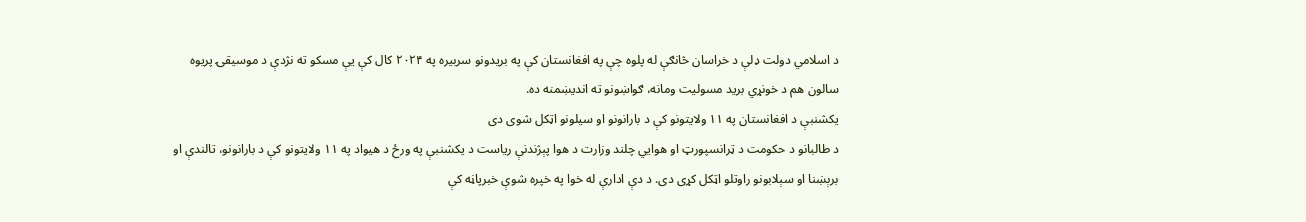د اسلامي دولت ډلې د خراسان څانګې له پلوه چې په افغانستان کې په بریدونو سربیره په ۲۰۲۴ کال کې یې مسکو ته نژدې د موسیقۍ پریوه سالون هم د خونړي برید مسولیت ومانه، ګواښونو ته اندیښمنه ده.
یکشنبې د افغانستان په ۱۱ ولایتونو کې د بارانونو او سیلونو اټکل شوی دی
د طالبانو د حکومت د ټرانسپورټ او هوايي چلند وزارت د هوا پېژندنې ریاست د یکشنبې په ورځ د هیواد په ۱۱ ولایتونو کې د بارانونو، تالندې او برېښنا او سېلابونو راوتلو اټکل کړی دی. د دې ادارې له خوا په خپره شوې خبرپاڼه کې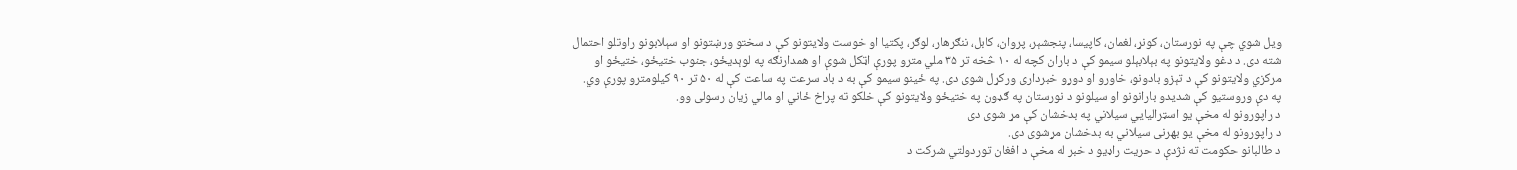ویل شوي چې په نورستان، کونړ، لغمان، کاپیسا، پنجشېر، پروان، کابل، ننګرهار، لوګر، پکتیا او خوست ولایتونو کې د سختو ورښتونو او سېلابونو راوتلو احتمال شته دی. د دغو ولایتونو په بېلابېلو سیمو کې د باران کچه له ۱۰ څخه تر ۳۵ ملي مترو پورې اټکل شوې او همدارنګه په لوېدیځو، جنوب ختیځو، ختيځو او مرکزي ولایتونو کې د تېزو بادونو، خاورو او دوړو خبرداری ورکړل شوی دی. په ځینو سیمو کې به د باد سرعت په ساعت کې له ۵۰ تر ۹۰ کیلومترو پورې وي.
په دې وروستیو کې شدیدو بارانونو او سیلونو د نورستان په ګډون په ختیځو ولایتونو کې خلکو ته پراخ ځاني او مالي زیان رسولی وو.
د راپورونو له مخې یو اسټرالیایي سیلاني په بدخشان کې مړ شوی دی
د راپورونو له مخې یو بهرنی سیلاني به بدخشان مړشوی دی.
د طالبانو حکومت ته نژدې د حریت راډیو د خبر له مخې د افغان توردولتي شرکت د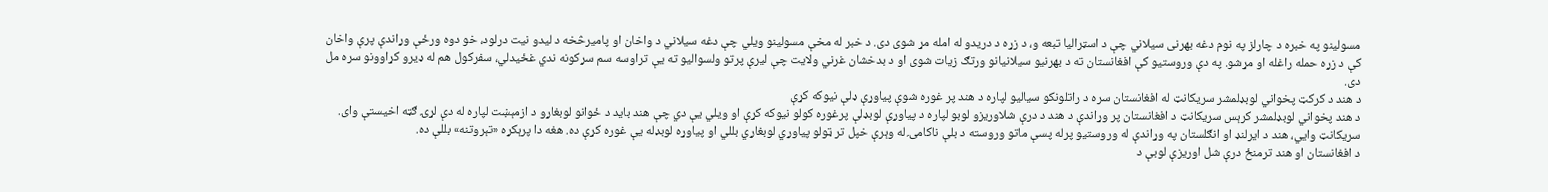مسولینو په خبره د چارلز په نوم دغه بهرنی سیلاني چې د اسټرالیا تبعه و، د زړه د دریدو له امله مړ شوی دی. د خبر له مخې مسولینو ویلي چې دغه سیلاني د واخان او پامیرڅخه د لیدو نیت درلود، خو دوه ورځې وړاندې پرې واخان کې د زړه حمله راغله او مړشو. په دې وروستیو کې افغانستان ته د بهرنیو سیلانیانو ورتګ زیات شوی او د بدخشان غرني ولایت چې لیرې پرتو ولسوالیو ته یې تراوسه سم سړکونه ندي غځیدلي، سفرکول هم له ډیرو کړاوونو سره مل دی.
د هند د کرکټ پخواني لوبډلمشر سریکانټ له افغانستان سره د راتلونکو سیالیو لپاره د هند پر غوره شوې پیاوړې ډلې نیوکه کړې
د هند پخواني لوبډلمشر کرېس سریکانټ د افغانستان پر وړاندې د هند د درې شلاوریزو لوبو لپاره د پیاوړې لوبډلې پرغوره کولو نیوکه کړې او ویلي یې دي چې هند باید د ځوانو لوبغاړو د ازمېښت لپاره له دې لړۍ ګټه اخیستې وای.
سریکانټ وايي، هند د ایرلنډ او انګلستان په وړاندې له وروستیو پرله پسې ماتو وروسته د بلې ناکامۍ له وېرې خپل تر ټولو پیاوړي لوبغاړي بللي او پیاوړه لوبډله یې غوره کړې ده. هغه دا پرېکړه «تېروتنه» بللې ده.
د افغانستان او هند ترمنځ درې شل اوریزې لوبې د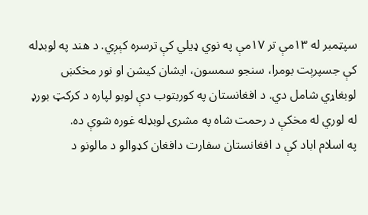سپټمبر له ۱۳مې تر ۱۷مې په نوي ډیلي کې ترسره کېږي. د هند په لوبډله کې جسپرېت بومرا، سنجو سمسون، ایشان کیشن او نور مخکښ لوبغاړي شامل دي. د افغانستان په کوربتوب دې لوبو لپاره د کرکټ بورډ له لوري له مخکې د رحمت شاه په مشرۍ لوبډله غوره شوې ده.
په اسلام اباد کې د افغانستان سفارت دافغان کډوالو د مالونو د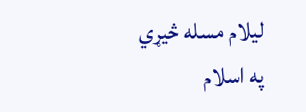لیلام مسله څیړي
په اسلام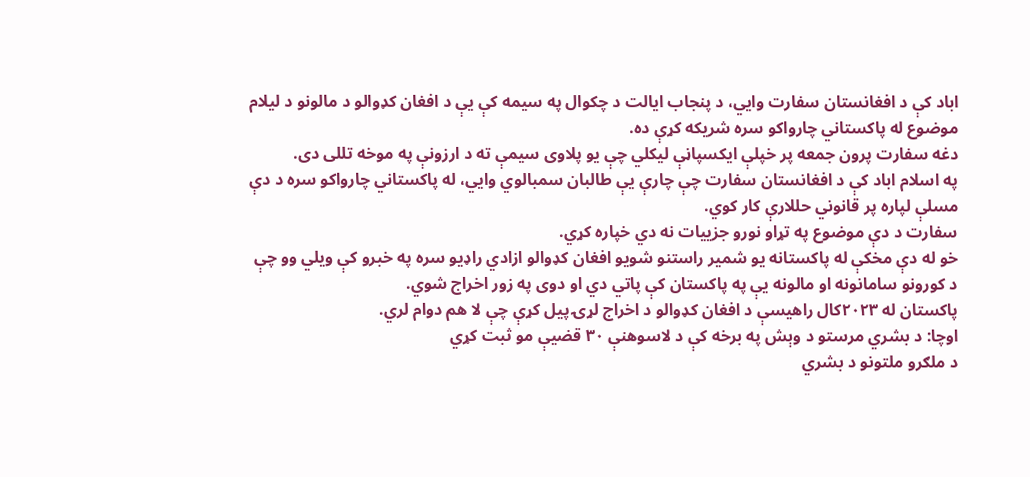اباد کې د افغانستان سفارت وايي، د پنجاب ایالت د چکوال په سیمه کې یې د افغان کډوالو د مالونو د لیلام موضوع له پاکستاني چارواکو سره شریکه کړې ده.
دغه سفارت پرون جمعه پر خپلې ایکسپاڼې لیکلي چې یو پلاوی سیمې ته د ارزونې په موخه تللی دی.
په اسلام اباد کې د افغانستان سفارت چې چارې يې طالبان سمبالوي وايي، له پاکستاني چارواکو سره د دې مسلې لپاره پر قانوني حللارې کار کوي.
سفارت د دې موضوع په تړاو نورو جزییات نه دي خپاره کړي.
خو له دې مخکې له پاکستانه یو شمیر راستنو شویو افغان کډوالو ازادي راډیو سره په خبرو کې ویلي وو چې د کورونو سامانونه او مالونه يې په پاکستان کې پاتي دي او دوی په زور اخراج شوي.
پاکستان له ۲۰۲۳کال راهیسې د افغان کډوالو د اخراج لړۍ پیل کړې چې لا هم دوام لري.
اوچا: د بشري مرستو د وېش په برخه کې د لاسوهنې ۳۰ قضیې مو ثبت کړي
د ملګرو ملتونو د بشري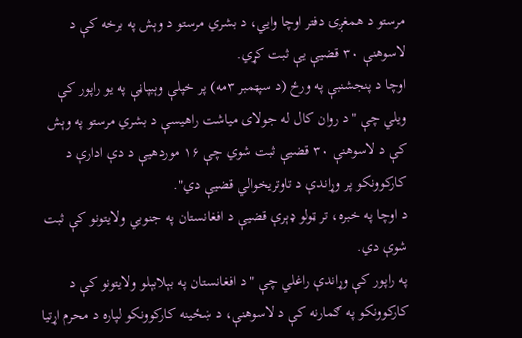مرستو د همغږۍ دفتر اوچا وايي، د بشري مرستو د وېش په برخه کې د لاسوهنې ۳۰ قضیې يې ثبت کړي.
اوچا د پنجشنبې په ورځ (د سپټمبر ۳مه) پر خپلې وېبپاڼې په یو راپور کې ویلي چې "د روان کال له جولای میاشت راهیسې د بشري مرستو په وېش کې د لاسوهنې ۳۰ قضیې ثبت شوي چې ۱۶ موردهيې د دې ادارې د کارکوونکو پر وړاندې د تاوتریخوالي قضیې دي".
د اوچا په خبره، تر ټولو ډېرې قضیې د افغانستان په جنوبي ولایتونو کې ثبت شوې دي.
په راپور کې وړاندې راغلي چې "د افغانستان په بېلابېلو ولایتونو کې د کارکوونکو په ګمارنه کې د لاسوهنې، د ښځینه کارکوونکو لپاره د محرم اړتیا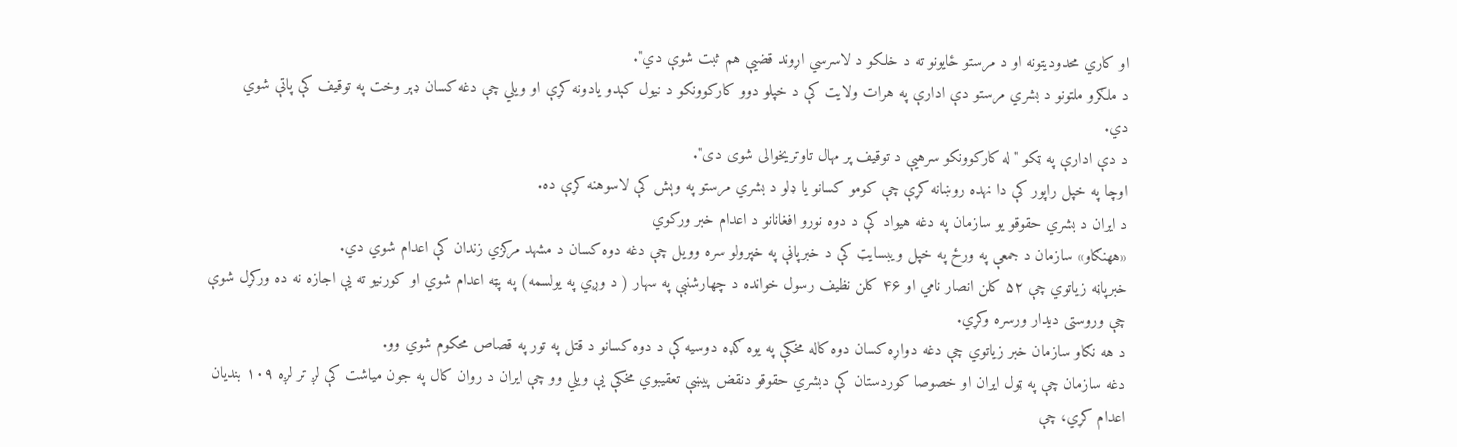او کاري محدودیتونه او د مرستو ځایونو ته د خلکو د لاسرسي اړوند قضیې هم ثبت شوې دي".
د ملګرو ملتونو د بشري مرستو دې ادارې په هرات ولایت کې د خپلو دوو کارکوونکو د نیول کېدو یادونه کړې او ویلي چې دغه کسان ډېر وخت په توقیف کې پاتې شوي دي.
د دې ادارې په ټکو "له کارکوونکو سرهيې د توقیف پر مهال تاوتریخوالی شوی دی".
اوچا په خپل راپور کې دا نهده روښانه کړې چې کومو کسانو یا ډلو د بشري مرستو په وېش کې لاسوهنه کړې ده.
د ایران د بشري حقوقو یو سازمان په دغه هیواد کې د دوه نورو افغانانو د اعدام خبر ورکوي
«ههنګاو» سازمان د جمعې په ورځ په خپل ویبسایټ کې د خبرپاڼې په خپرولو سره وویل چې دغه دوه کسان د مشهد مرکزي زندان کې اعدام شوي دي.
خبرپاڼه زیاتوي چې ۵۲ کلن انصار نامي او ۴۶ کلن نظیف رسول خوانده د چهارشنبې په سهار ( د وږي په یولسمه) په پټه اعدام شوي او کورنیو ته یې اجازه نه ده ورکړل شوې چې وروستی دیدار ورسره وکړي.
د هه نګاو سازمان خبر زیاتوي چې دغه دواړه کسان دوه کاله مخکې په یوه ګډه دوسیه کې د دوه کسانو د قتل په تور په قصاص محکوم شوي وو.
دغه سازمان چې په ټول ایران او خصوصا کوردستان کې دبشري حقوقو دنقض پیښې تعقیبوي مخکې یې ویلي وو چې ایران د روان کال په جون میاشت کې لږ تر لږه ۱۰۹ بندیان اعدام کړي، چې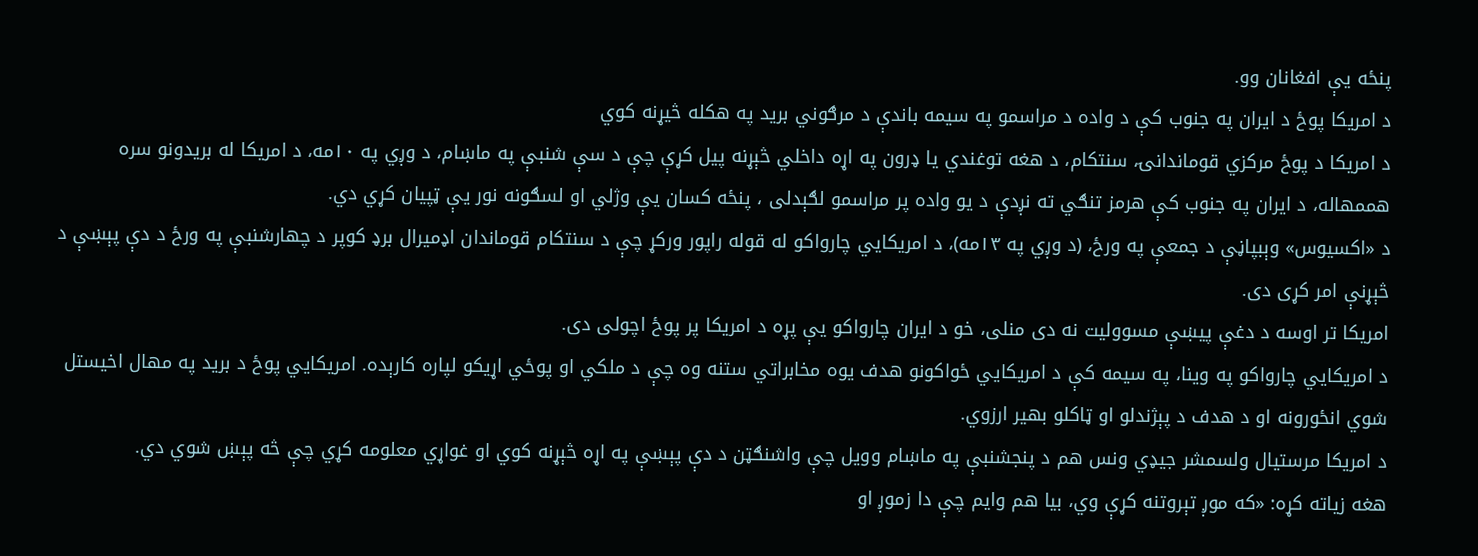پنځه یې افغانان وو.
د امریکا پوځ د ایران په جنوب کې د واده د مراسمو په سیمه باندې د مرګوني برید په هکله څیړنه کوي
د امریکا د پوځ مرکزي قوماندانۍ، سنتکام، د هغه توغندي یا ډرون په اړه داخلي څېړنه پیل کړې چې د سې شنبې په ماښام، د وږي په ۱۰مه، د امریکا له بریدونو سره هممهاله، د ایران په جنوب کې هرمز تنګي ته نږدې د یو واده پر مراسمو لګېدلی ، پنځه کسان یې وژلي او لسګونه نور یې ټپیان کړي دي.
د «اکسیوس» وېبپاڼې د جمعې په ورځ، (د وږي په ۱۳مه)، د امریکايي چارواکو له قوله راپور ورکړ چې د سنتکام قوماندان اډمیرال برډ کوپر د چهارشنبې په ورځ د دې پېښې د څېړنې امر کړی دی.
امریکا تر اوسه د دغې پیښې مسوولیت نه دی منلی، خو د ایران چارواکو یې پړه د امریکا پر پوځ اچولی دی.
د امریکايي چارواکو په وینا، په سیمه کې د امریکايي ځواکونو هدف یوه مخابراتي ستنه وه چې د ملکي او پوځي اړیکو لپاره کارېده. امریکايي پوځ د برید په مهال اخیستل شوي انځورونه او د هدف د پېژندلو او ټاکلو بهیر ارزوي.
د امریکا مرستیال ولسمشر جيډي ونس هم د پنجشنبې په ماښام وویل چې واشنګټن د دې پېښې په اړه څېړنه کوي او غواړي معلومه کړي چې څه پېښ شوي دي.
هغه زیاته کړه: «که موږ تېروتنه کړې وي، بیا هم وایم چې دا زموږ او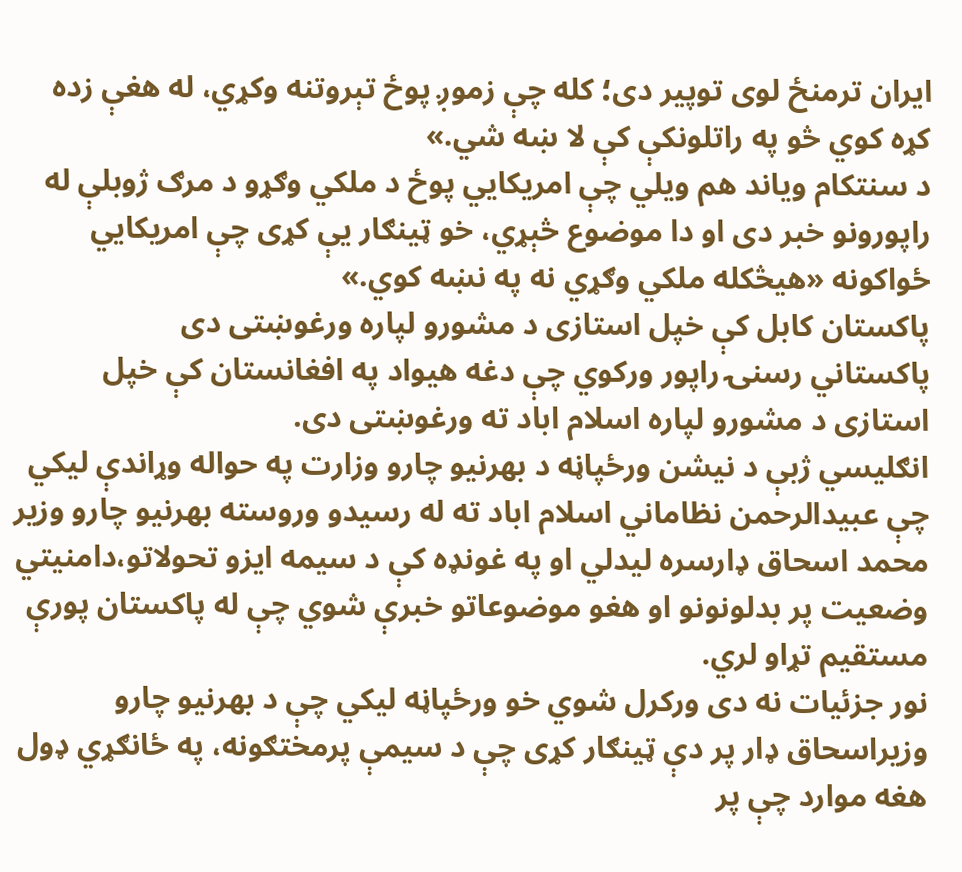ایران ترمنځ لوی توپیر دی؛ کله چې زموږ پوځ تېروتنه وکړي، له هغې زده کړه کوي څو په راتلونکې کې لا ښه شي.»
د سنتکام ویاند هم ویلي چې امریکايي پوځ د ملکي وګړو د مرګ ژوبلې له راپورونو خبر دی او دا موضوع څېړي، خو ټینګار یې کړی چې امریکايي ځواکونه «هیڅکله ملکي وګړي نه په نښه کوي.»
پاکستان کابل کې خپل استازی د مشورو لپاره ورغوښتی دی
پاکستاني رسنۍ راپور ورکوي چې دغه هیواد په افغانستان کې خپل استازی د مشورو لپاره اسلام اباد ته ورغوښتی دی.
انګلیسي ژبې د نیشن ورځپاڼه د بهرنیو چارو وزارت په حواله وړاندې لیکي چې عبیدالرحمن نظاماني اسلام اباد ته له رسیدو وروسته بهرنیو چارو وزیر محمد اسحاق ډارسره لیدلي او په غونډه کې د سیمه ایزو تحولاتو،دامنیتي وضعیت پر بدلونونو او هغو موضوعاتو خبرې شوي چې له پاکستان پورې مستقیم تړاو لري.
نور جزئیات نه دی ورکرل شوي خو ورځپاڼه لیکي چې د بهرنیو چارو وزیراسحاق ډار پر دې ټینګار کړی چې د سیمې پرمختګونه، په ځانګړي ډول هغه موارد چې پر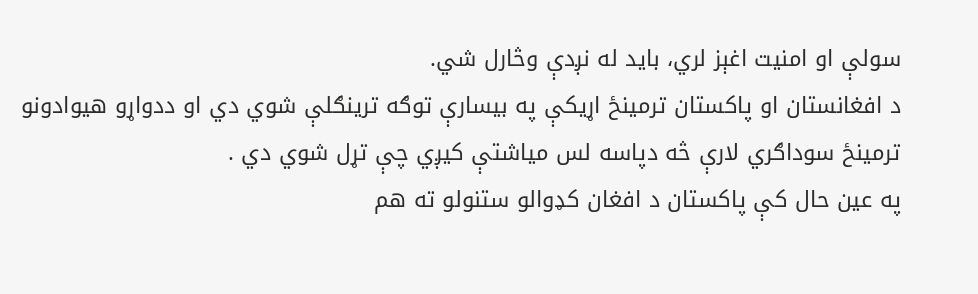سولې او امنیت اغېز لري، باید له نږدې وڅارل شي.
د افغانستان او پاکستان ترمینځ اړیکې په بیسارې توګه ترینګلې شوي دي او ددواړو هیوادونو ترمینځ سوداګري لارې څه دپاسه لس میاشتې کیږي چې تړل شوي دي .
په عین حال کې پاکستان د افغان کډوالو ستنولو ته هم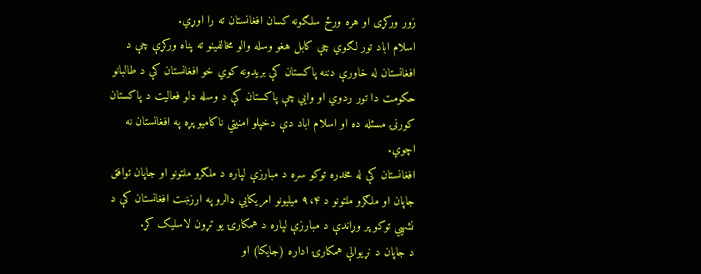زور ورکړی او هره ورځ سلګونه کسان افغانستان ته را اوړي.
اسلام اباد تور لګوي چې کابل هغو وسله والو مخالفینو ته پناه ورکړې چې د افغانستان له خاورې دننه پاکستان کې بریدونه کوي خو افغانستان کې د طالبانو حکومت دا تور ردوي او وايي چې پاکستان کې د وسله ډلو فعالیت د پاکستان کورنۍ مسئله ده او اسلام اباد دې دخپلو امنیتي ناکامیو پړه په افغانستان نه اچوي.
افغانستان کې له مخدره توکو سره د مبارزې لپاره د ملګرو ملتونو او جاپان توافق
جاپان او ملګرو ملتونو د ۹،۴ میلیونو امریکايي ډالرو په ارزښت افغانستان کې د نشهيي توکو پر وړاندې د مبارزې لپاره د همکارۍ یو تړون لاسلیک کړ.
د جاپان د نړیوالې همکارۍ اداره (جایکا) او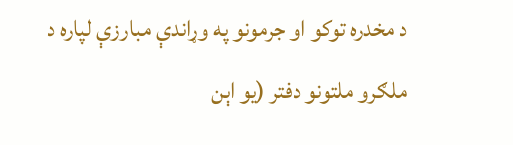د مخدره توکو او جرمونو په وړاندې مبارزې لپاره د ملګرو ملتونو دفتر (یو اېن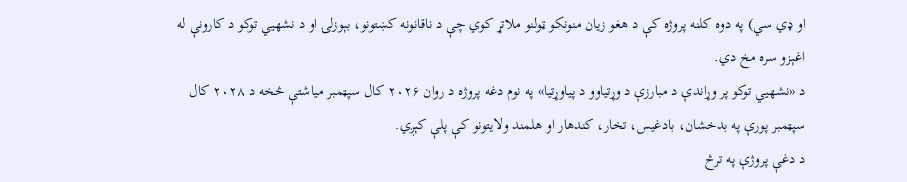او ډي سي) په دوه کلنه پروژه کې د هغو زیان منونکو ټولنو ملاتړ کوي چې د ناقانونه کښتونو، بېوزلۍ او د نشهيي توکو د کارونې له اغېزو سره مخ دي.
د «نشهیي توکو پر وړاندې د مبارزې د وړتیاوو د پیاوړتیا» په نوم دغه پروژه د روان ۲۰۲۶ کال سپټمبر میاشتې څخه د ۲۰۲۸ کال سپټمبر پورې په بدخشان، بادغیس، تخار، کندهار او هلمند ولایتونو کې پلې کېږي.
د دغې پروژې په ترڅ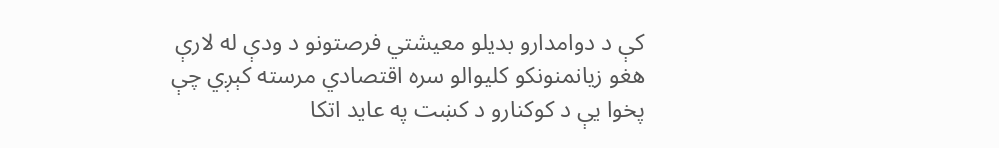کې د دوامدارو بدیلو معیشتي فرصتونو د ودې له لارې هغو زیانمنونکو کلیوالو سره اقتصادي مرسته کېږي چې پخوا یې د کوکنارو د کښت په عاید اتکا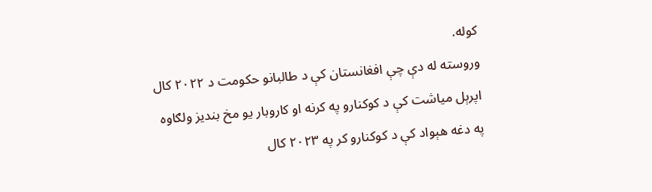کوله.
وروسته له دې چې افغانستان کې د طالبانو حکومت د ۲۰۲۲ کال اپرېل میاشت کې د کوکنارو په کرنه او کاروبار یو مخ بندیز ولګاوه په دغه هېواد کې د کوکنارو کر په ۲۰۲۳ کال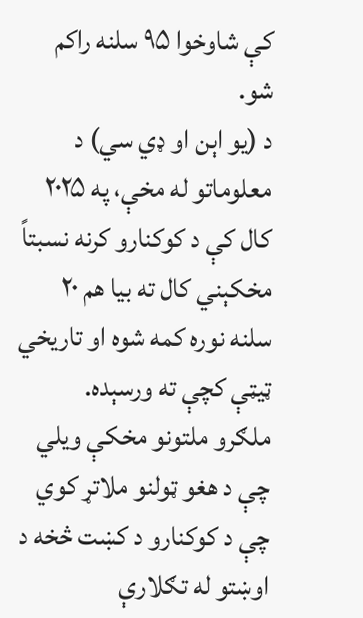کې شاوخوا ۹۵ سلنه راکم شو.
د (یو اېن او ډي سي) د معلوماتو له مخې، په ۲۰۲۵ کال کې د کوکنارو کرنه نسبتاً مخکېني کال ته بیا هم ۲۰ سلنه نوره کمه شوه او تاریخي ټیټې کچې ته ورسېده.
ملګرو ملتونو مخکې ویلي چې د هغو ټولنو ملاتړ کوي چې د کوکنارو د کښت څخه د اوښتو له تګلارې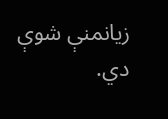زیانمنې شوې دي.